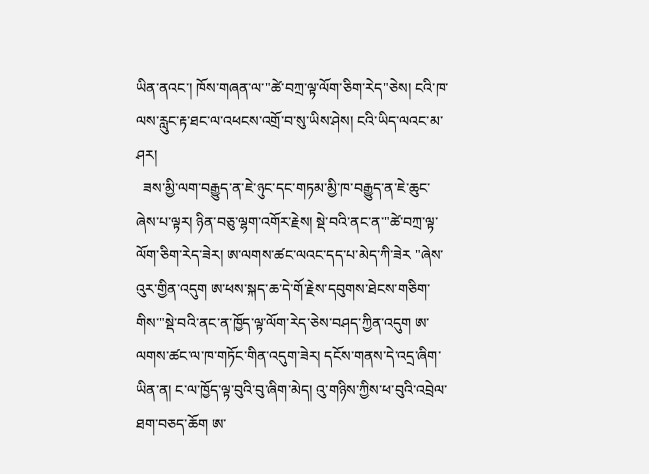ཡིན་ནའང་། ཁོས་གཞན་ལ་"ཚེ་བཀྲ་ལྟ་ལོག་ཅིག་རེད"ཅེས། ངའི་ཁ་ལས་རླུང་རྟ་ཐང་ལ་འཕངས་འགྲོ་བ་སུ་ཡིས་ཤེས། ངའི་ཡིད་ལའང་མ་ཤར།
  ཟས་མྱི་ལག་བརྒྱུད་ན་ཇེ་ཉུང་དང་གཏམ་མྱི་ཁ་བརྒྱུད་ན་ཇེ་ཆུང་ཞེས་པ་ལྟར། ཉིན་བཅུ་ལྷག་འགོར་རྗེས། སྡེ་བའི་ནང་ན་"ཚེ་བཀྲ་ལྟ་ལོག་ཅིག་རེད་ཟེར། ཨ་ལགས་ཚང་ལའང་དད་པ་མེད་ཀི་ཟེར "ཞེས་འུར་གྱིན་འདུག ཨ་ཕས་སྐད་ཆ་དེ་གོ་རྗེས་དབུགས་ཐེངས་གཅིག་གིས་"སྡེ་བའི་ནང་ན་ཁྱོད་ལྟ་ལོག་རེད་ཅེས་བཤད་ཀྱིན་འདུག ཨ་ལགས་ཚང་ལ་ཁ་གཏོང་གིན་འདུག་ཟེར། དངོས་གནས་དེ་འདྲ་ཞིག་ཡིན་ན། ང་ལ་ཁྱོད་ལྟ་བུའི་བུ་ཞིག་མེད། འུ་གཉིས་ཀྱིས་ཕ་བུའི་འབྲེལ་ཐག་བཅད་ཆོག ཨ་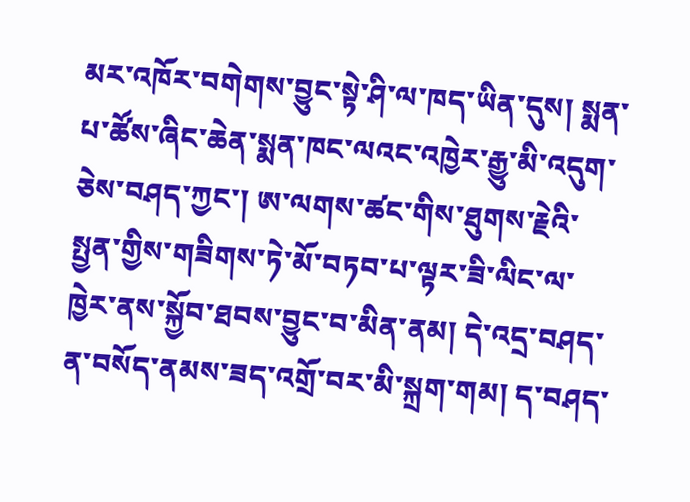མར་འཁོར་བགེགས་བྱུང་སྟེ་ཤི་ལ་ཁད་ཡིན་དུས། སྨན་པ་ཚོས་ཞིང་ཆེན་སྨན་ཁང་ལའང་འཁྱེར་རྒྱུ་མི་འདུག་ཅེས་བཤད་ཀྱང་། ཨ་ལགས་ཚང་གིས་ཐུགས་རྗེའི་སྤྱན་གྱིས་གཟིགས་ཏེ་མོ་བཏབ་པ་ལྟར་ཟི་ལིང་ལ་ཁྱེར་ནས་སྐྱོབ་ཐབས་བྱུང་བ་མིན་ནམ། དེ་འདྲ་བཤད་ན་བསོད་ནམས་ཟད་འགྲོ་བར་མི་སྐྲག་གམ། ད་བཤད་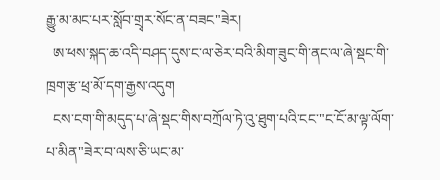རྒྱུ་མ་མང་པར་སློབ་གྲྭར་སོང་ན་བཟང"ཟེར།
  ཨ་ཕས་སྐད་ཆ་འདི་བཤད་དུས་ང་ལ་ཅེར་བའི་མིག་ཟུང་གི་ནང་ལ་ཞེ་སྡང་གི་ཁྲག་རྩ་ཕྲ་མོ་དག་རྒྱས་འདུག
  ངས་ངག་གི་མདུད་པ་ཞེ་སྡང་གིས་བཀྲོལ་ཏེ་འུ་ཐུག་པའི་ངང་"ང་ངོ་མ་ལྟ་ལོག་པ་མིན"ཟེར་བ་ལས་ཅི་ཡང་མ་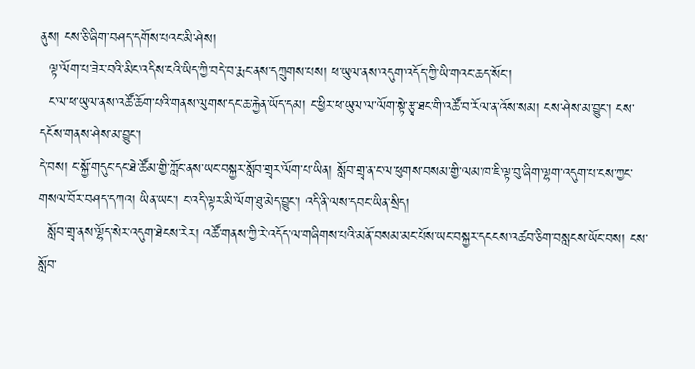ནུས། ངས་ཅི་ཞིག་བཤད་དགོས་པའང་མི་ཤེས།
  ལྟ་ལོག་པ་ཟེར་བའི་མིང་འདིས་ངའི་ཡིད་ཀྱི་བདེ་བ་རྨང་ནས་དཀྲུགས་པས། ཕ་ཡུལ་ནས་འདུག་འདོད་ཀྱི་ཡི་གའང་ཆད་སོང་།
  ང་ལ་ཕ་ཡུལ་ནས་འཚོ་ཆོག་པའི་གནས་ལུགས་དང་ཆ་རྐྱེན་ཡོད་དམ། ང་ཕྱིར་ཕ་ཡུལ་ལ་ལོག་སྟེ་རྩྭ་ཐང་གི་འཚོ་བ་རོལ་ན་འོས་སམ། ངས་ཤེས་མ་བྱུང་། ངས་དངོས་གནས་ཤེས་མ་བྱུང་།
དེ་བས། ང་སྐྱོ་གདུང་དང་ཐེ་ཚོམ་གྱི་ཀློང་ནས་ཡང་བསྐྱར་སློབ་གྲྭར་ལོག་པ་ཡིན། སློབ་གྲྭ་ན་ང་ལ་ཕུགས་བསམ་གྱི་ལམ་ཁ་ཇི་ལྟ་བུ་ཞིག་ལྷག་འདུག་པ་ངས་ཀྱང་གསལ་བོར་བཤད་དཀའ། ཡིན་ཡང་། ང་འདི་ལྟར་མི་ལོག་ཐུ་མེད་བྱུང་། འདི་ནི་ལས་དབང་ཡིན་སྲིད།
  སློབ་གྲྭ་ནས་ལྷོད་སེར་འདུག་ཐེངས་རེར། འཚོ་གནས་ཀྱི་རེ་འདོད་ལ་གཞིགས་པའི་མནོ་བསམ་མང་པོས་ཡང་བསྐྱར་དངངས་འཚབ་ཅིག་བསླངས་ཡོང་བས། ངས་སློབ་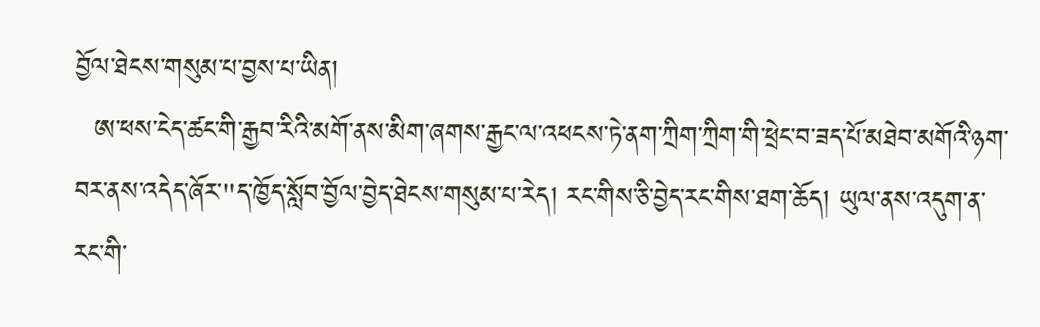བྱོལ་ཐེངས་གསུམ་པ་བྱས་པ་ཡིན།
  ཨ་ཕས་ངེད་ཚང་གི་རྒྱབ་རིའི་མགོ་ནས་མིག་ཞགས་རྒྱང་ལ་འཕངས་ཏེ་ནག་ཀྲིག་ཀྲིག་གི་ཕྲེང་བ་ཟད་པོ་མཐེབ་མགོའི་ཉག་བར་ནས་འདེད་ཞོར་"ད་ཁྱོད་སློབ་བྱོལ་བྱེད་ཐེངས་གསུམ་པ་རེད། རང་གིས་ཅི་བྱེད་རང་གིས་ཐག་ཆོད། ཡུལ་ནས་འདུག་ན་རང་གི་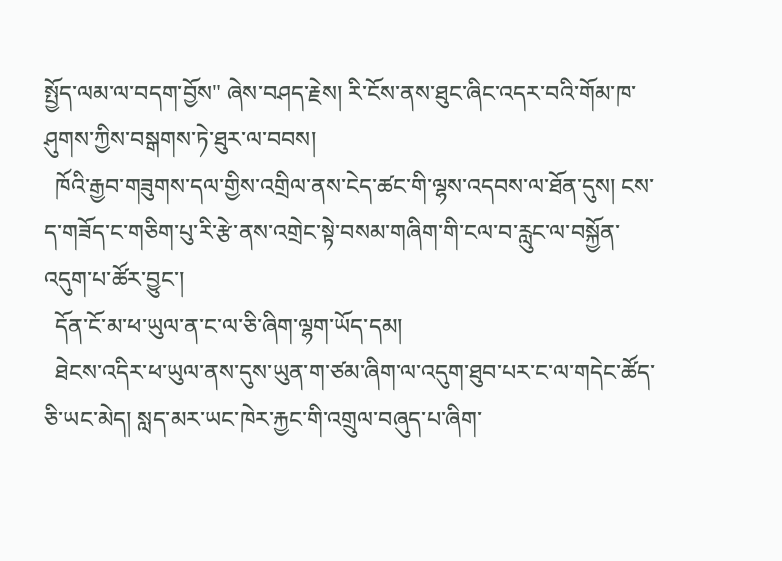སྤྱོད་ལམ་ལ་བདག་བྱོས" ཞེས་བཤད་རྗེས། རི་ངོས་ནས་ཐུང་ཞིང་འདར་བའི་གོམ་ཁ་ཤུགས་ཀྱིས་བསྒགས་ཏེ་ཐུར་ལ་བབས།
  ཁོའི་རྒྱབ་གཟུགས་དལ་གྱིས་འགྲིལ་ནས་ངེད་ཚང་གི་ལྷས་འདབས་ལ་ཐོན་དུས། ངས་ད་གཟོད་ང་གཅིག་པུ་རི་རྩེ་ནས་འགྲེང་སྟེ་བསམ་གཞིག་གི་ངལ་བ་རླུང་ལ་བསྐྱོན་འདུག་པ་ཚོར་བྱུང་།
  དོན་ངོ་མ་ཕ་ཡུལ་ན་ང་ལ་ཅི་ཞིག་ལྷག་ཡོད་དམ།
  ཐེངས་འདིར་ཕ་ཡུལ་ནས་དུས་ཡུན་ག་ཙམ་ཞིག་ལ་འདུག་ཐུབ་པར་ང་ལ་གདེང་ཚོད་ཅི་ཡང་མེད། སླད་མར་ཡང་ཁེར་རྐྱང་གི་འགྲུལ་བཞུད་པ་ཞིག་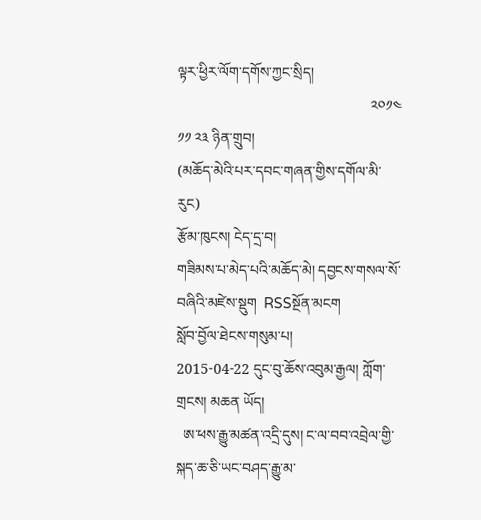ལྟར་ཕྱིར་ལོག་དགོས་ཀྱང་སྲིད།
                                                     ༢༠༡༤ ༡༡ ༢༣ ཉིན་གྲུབ།
(མཆོད་མེའི་པར་དབང་གཞན་གྱིས་དགོལ་མི་རུང)
རྩོམ་ཁུངས། ངེད་དྲ་བ།
གཟིམས་པ་མེད་པའི་མཆོད་མེ། དབྱངས་གསལ་སོ་བཞིའི་མཛེས་སྡུག  RSSསྔོན་མངག
སློབ་བྱོལ་ཐེངས་གསུམ་པ།
2015-04-22 དུང་བུ་ཆོས་འབུམ་རྒྱལ། ཀློག་གྲངས། མཆན ཡོད།
  ཨ་ཕས་རྒྱུ་མཚན་འདྲི་དུས། ང་ལ་བབ་འབྲེལ་གྱི་སྐད་ཆ་ཅི་ཡང་བཤད་རྒྱུ་མ་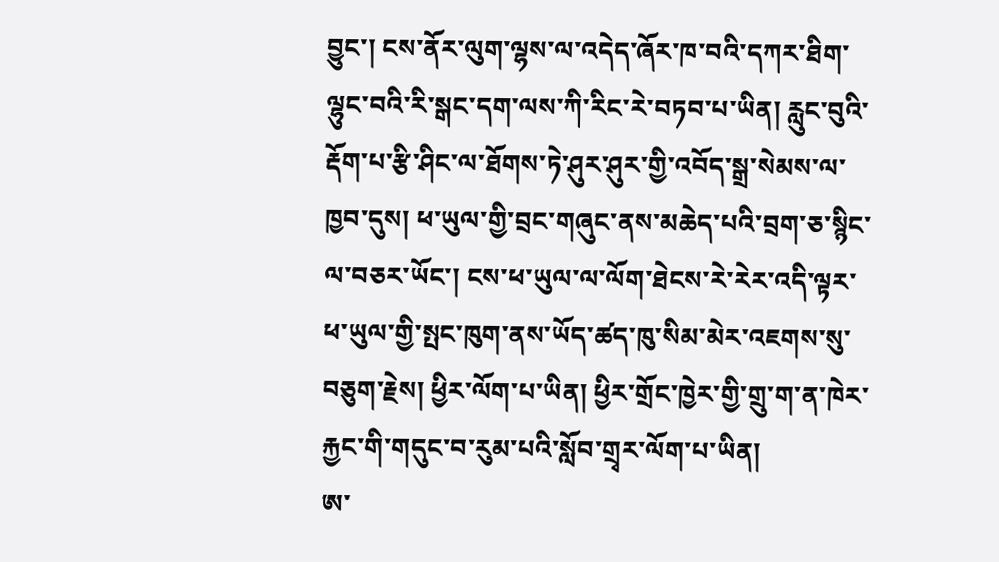བྱུང་། ངས་ནོར་ལུག་ལྷས་ལ་འདེད་ཞོར་ཁ་བའི་དཀར་ཐིག་ལྷུང་བའི་རི་སྒང་དག་ལས་ཀི་རིང་རེ་བཏབ་པ་ཡིན། རླུང་བུའི་རྡོག་པ་རྩི་ཤིང་ལ་ཐོགས་ཏེ་ཤུར་ཤུར་གྱི་འབོད་སྒྲ་སེམས་ལ་ཁྱབ་དུས། ཕ་ཡུལ་གྱི་བྲང་གཞུང་ནས་མཆེད་པའི་བྲག་ཅ་སྙིང་ལ་བཅར་ཡོང་། ངས་ཕ་ཡུལ་ལ་ལོག་ཐེངས་རེ་རེར་འདི་ལྟར་ཕ་ཡུལ་གྱི་སྤང་ཁུག་ནས་ཡོད་ཚད་ཁུ་སིམ་མེར་འཇགས་སུ་བཅུག་རྗེས། ཕྱིར་ལོག་པ་ཡིན། ཕྱིར་གྲོང་ཁྱེར་གྱི་གྲུ་ག་ན་ཁེར་རྐྱང་གི་གདུང་བ་རུམ་པའི་སློབ་གྲྭར་ལོག་པ་ཡིན།
ཨ་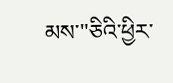མས་"ཅིའི་ཕྱིར་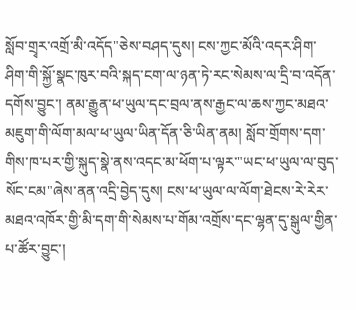སློབ་གྲྭར་འགྲོ་མི་འདོད"ཅེས་བཤད་དུས། ངས་ཀྱང་མོའི་འདར་ཤིག་ཤིག་གི་སྐྱོ་སྣང་ཁུར་བའི་སྐད་ངག་ལ་ཉན་ཏེ་རང་སེམས་ལ་དྲི་བ་འདོན་དགོས་བྱུང་། ནམ་རྒྱུན་ཕ་ཡུལ་དང་བྲལ་ནས་རྒྱང་ལ་ཆས་ཀྱང་མཐའ་མཇུག་གི་ལོག་མལ་ཕ་ཡུལ་ཡིན་དོན་ཅི་ཡིན་ནམ། སློབ་གྲོགས་དག་གིས་ཁ་པར་གྱི་སྐུད་སྣེ་ནས་འདང་མ་ཕོག་པ་ལྟར་"ཡང་ཕ་ཡུལ་ལ་བུད་སོང་ངམ"ཞེས་ནན་འདྲི་བྱེད་དུས། ངས་ཕ་ཡུལ་ལ་ལོག་ཐེངས་རེ་རེར་མཐའ་འཁོར་གྱི་མི་དག་གི་སེམས་པ་གོམ་འགྲོས་དང་ལྷན་དུ་སྒུལ་གྱིན་པ་ཚོར་བྱུང་།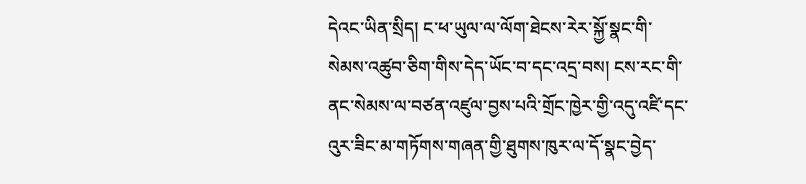དེའང་ཡིན་སྲིད། ང་ཕ་ཡུལ་ལ་ལོག་ཐེངས་རེར་སྐྱོ་སྣང་གི་སེམས་འཚུབ་ཅིག་གིས་དེད་ཡོང་བ་དང་འདྲ་བས། ངས་རང་གི་ནང་སེམས་ལ་བཙན་འཛུལ་བྱས་པའི་གྲོང་ཁྱེར་གྱི་འདུ་འཛི་དང་འུར་ཟིང་མ་གཏོགས་གཞན་གྱི་ཐུགས་ཁུར་ལ་དོ་སྣང་བྱེད་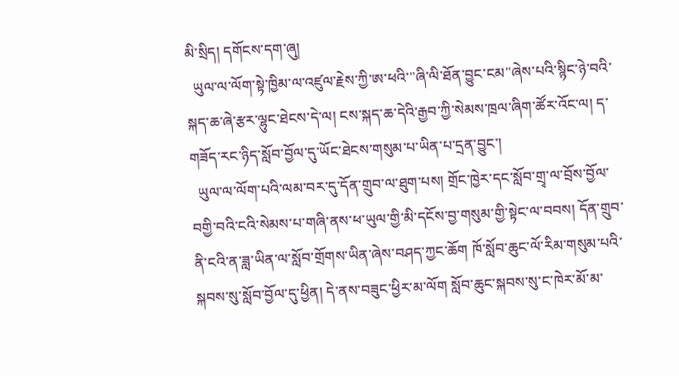མི་སྲིད། དགོངས་དག་ཞུ།
  ཡུལ་ལ་ལོག་སྟེ་ཁྱིམ་ལ་འཛུལ་རྗེས་ཀྱི་ཨ་ཕའི་"ཞི་ལི་ཐོན་བྱུང་ངམ"ཞེས་པའི་སྙིང་ཉེ་བའི་སྐད་ཆ་ཞེ་རྩར་ལྷུང་ཐེངས་དེ་ལ། ངས་སྐད་ཆ་དེའི་རྒྱབ་ཀྱི་སེམས་ཁྲལ་ཞིག་ཚོར་འོང་ལ། ད་གཟོད་རང་ཉིད་སློབ་བྱོལ་དུ་ཡོང་ཐེངས་གསུམ་པ་ཡིན་པ་དྲན་བྱུང་།
  ཡུལ་ལ་ལོག་པའི་ལམ་བར་དུ་དོན་གྲུབ་ལ་ཐུག་པས། གྲོང་ཁྱེར་དང་སློབ་གྲྭ་ལ་བྲོས་བྱོལ་བགྱི་བའི་ངའི་སེམས་པ་གཞི་ནས་ཕ་ཡུལ་གྱི་མི་དངོས་བྱ་གསུམ་གྱི་སྟེང་ལ་བབས། དོན་གྲུབ་ནི་ངའི་ན་ཟླ་ཡིན་ལ་སློབ་གྲོགས་ཡིན་ཞེས་བཤད་ཀྱང་ཆོག ཁོ་སློབ་ཆུང་ལོ་རིམ་གསུམ་པའི་སྐབས་སུ་སློབ་བྱོལ་དུ་ཕྱིན། དེ་ནས་བཟུང་ཕྱིར་མ་ལོག སློབ་ཆུང་སྐབས་སུ་ང་ཁེར་མོ་མ་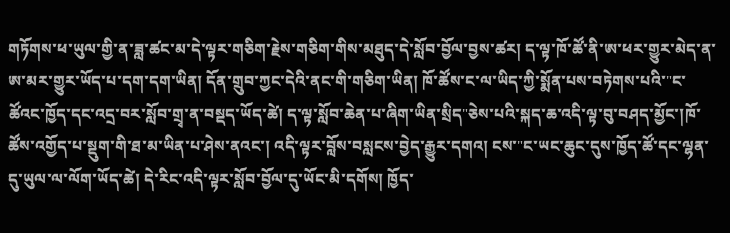གཏོགས་ཕ་ཡུལ་གྱི་ན་ཟླ་ཚང་མ་དེ་ལྟར་གཅིག་རྗེས་གཅིག་གིས་མཐུད་དེ་སློབ་བྱོལ་བྱས་ཚར། ད་ལྟ་ཁོ་ཚོ་ནི་ཨ་ཕར་གྱུར་མེད་ན་ཨ་མར་གྱུར་ཡོད་པ་དག་དག་ཡིན། དོན་གྲུབ་ཀྱང་དེའི་ནང་གི་གཅིག་ཡིན། ཁོ་ཚོས་ང་ལ་ཡིད་ཀྱི་སྨོན་པས་བཏེགས་པའི་"ང་ཚོའང་ཁྱོད་དང་འདྲ་བར་སློབ་གྲྭ་ན་བསྡད་ཡོད་ཚེ། ད་ལྟ་སློབ་ཆེན་པ་ཞིག་ཡིན་སྲིད"ཅེས་པའི་སྐད་ཆ་འདི་ལྟ་བུ་བཤད་མྱོང་།ཁོ་ཚོས་འགྱོད་པ་སྡུག་གི་ཐ་མ་ཡིན་པ་ཤེས་ནའང་། འདི་ལྟར་བློས་བསླངས་བྱེད་རྒྱུར་དགའ། ངས་"ང་ཡང་ཆུང་དུས་ཁྱོད་ཚོ་དང་ལྷན་དུ་ཡུལ་ལ་ལོག་ཡོད་ཚེ། དེ་རིང་འདི་ལྟར་སློབ་བྱོལ་དུ་ཡོང་མི་དགོས། ཁྱོད་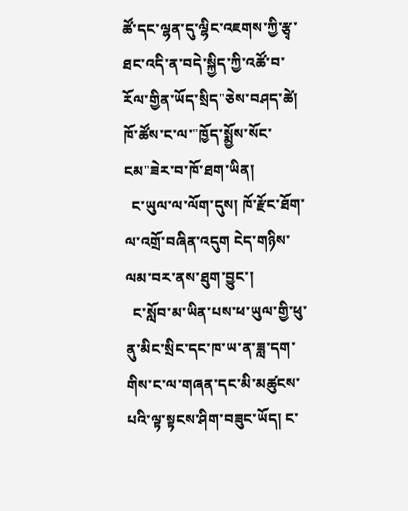ཚོ་དང་ལྷན་དུ་ལྷིང་འཇགས་ཀྱི་རྩྭ་ཐང་འདི་ན་བདེ་སྐྱིད་ཀྱི་འཚོ་བ་རོལ་གྱིན་ཡོད་སྲིད"ཅེས་བཤད་ཚེ། ཁོ་ཚོས་ང་ལ་"ཁྱོད་སྨྱོས་སོང་ངམ"ཟེར་བ་ཁོ་ཐག་ཡིན།
  ང་ཡུལ་ལ་ལོག་དུས། ཁོ་རྫོང་ཐོག་ལ་འགྲོ་བཞིན་འདུག ངེད་གཉིས་ལམ་བར་ནས་ཐུག་བྱུང་།
  ང་སློབ་མ་ཡིན་པས་ཕ་ཡུལ་གྱི་ཕུ་ནུ་མིང་སྲིང་དང་ཁ་ཡ་ན་ཟླ་དག་གིས་ང་ལ་གཞན་དང་མི་མཚུངས་པའི་ལྟ་སྟངས་ཤིག་བཟུང་ཡོད། ང་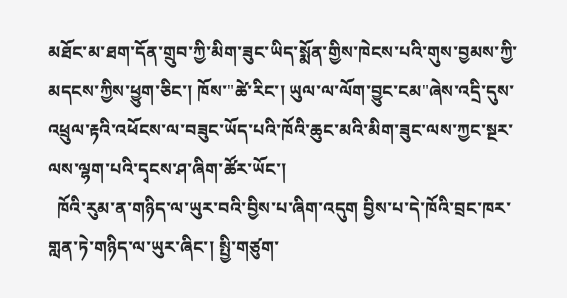མཐོང་མ་ཐག་དོན་གྲུབ་ཀྱི་མིག་ཟུང་ཡིད་སྨོན་གྱིས་ཁེངས་པའི་གུས་བྱམས་ཀྱི་མདངས་ཀྱིས་ཕྱུག་ཅིང་། ཁོས་"ཚེ་རིང་། ཡུལ་ལ་ལོག་བྱུང་ངམ"ཞེས་འདྲི་དུས་འཕྲུལ་རྟའི་འཕོངས་ལ་བཟུང་ཡོད་པའི་ཁོའི་ཆུང་མའི་མིག་ཟུང་ལས་ཀྱང་སྔར་ལས་ལྷག་པའི་དྭངས་ཤ་ཞིག་ཚོར་ཡོང་།
  ཁོའི་རུམ་ན་གཉིད་ལ་ཡུར་བའི་བྱིས་པ་ཞིག་འདུག བྱིས་པ་དེ་ཁོའི་བྲང་ཁར་གླན་ཏེ་གཉིད་ལ་ཡུར་ཞིང་། སྤྱི་གཙུག་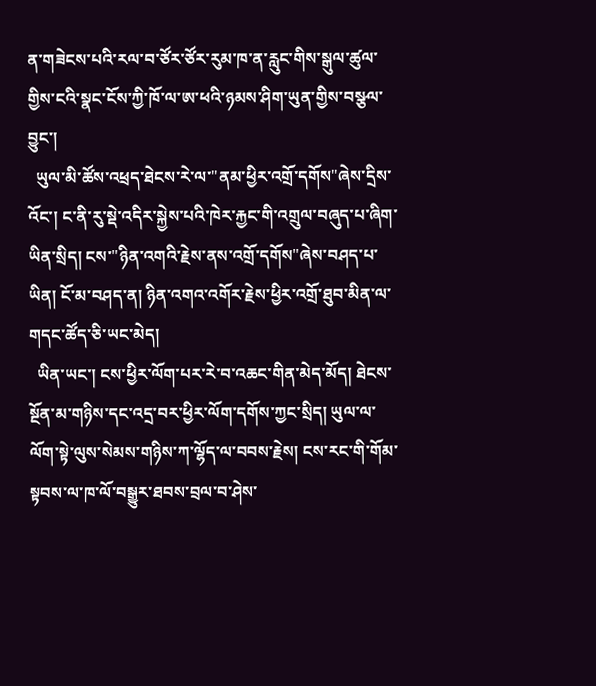ན་གཟེངས་པའི་རལ་བ་ཙོར་ཙོར་རུམ་ཁ་ན་རླུང་གིས་སྒུལ་ཚུལ་གྱིས་ངའི་སྣང་ངོས་ཀྱི་ཁོ་ལ་ཨ་ཕའི་ཉམས་ཤིག་ཡུན་གྱིས་བསྩལ་བྱུང་།
  ཡུལ་མི་ཚོས་འཕྲད་ཐེངས་རེ་ལ་"ནམ་ཕྱིར་འགྲོ་དགོས"ཞེས་དྲིས་འོང་། ང་ནི་རུ་སྡེ་འདིར་སྐྱེས་པའི་ཁེར་རྐྱང་གི་འགྲུལ་བཞུད་པ་ཞིག་ཡིན་སྲིད། ངས་"ཉིན་འགའི་རྗེས་ནས་འགྲོ་དགོས"ཞེས་བཤད་པ་ཡིན། ངོ་མ་བཤད་ན། ཉིན་འགའ་འགོར་རྗེས་ཕྱིར་འགྲོ་ཐུབ་མིན་ལ་གདང་ཚོད་ཅི་ཡང་མེད།
  ཡིན་ཡང་། ངས་ཕྱིར་ལོག་པར་རེ་བ་འཆང་གིན་མེད་མོད། ཐེངས་སྔོན་མ་གཉིས་དང་འདྲ་བར་ཕྱིར་ལོག་དགོས་ཀྱང་སྲིད། ཡུལ་ལ་ལོག་སྟེ་ལུས་སེམས་གཉིས་ཀ་ལྷོད་ལ་བབས་རྗེས། ངས་རང་གི་གོམ་སྟབས་ལ་ཁ་ལོ་བསྒྱུར་ཐབས་བྲལ་བ་ཤེས་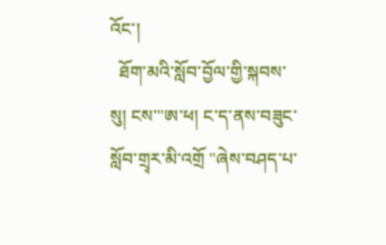འོང་།
  ཐོག་མའི་སློབ་བྱོལ་གྱི་སྐབས་སུ། ངས་"ཨ་ཕ། ང་ད་ནས་བཟུང་སློབ་གྲྭར་མི་འགྲོ "ཞེས་བཤད་པ་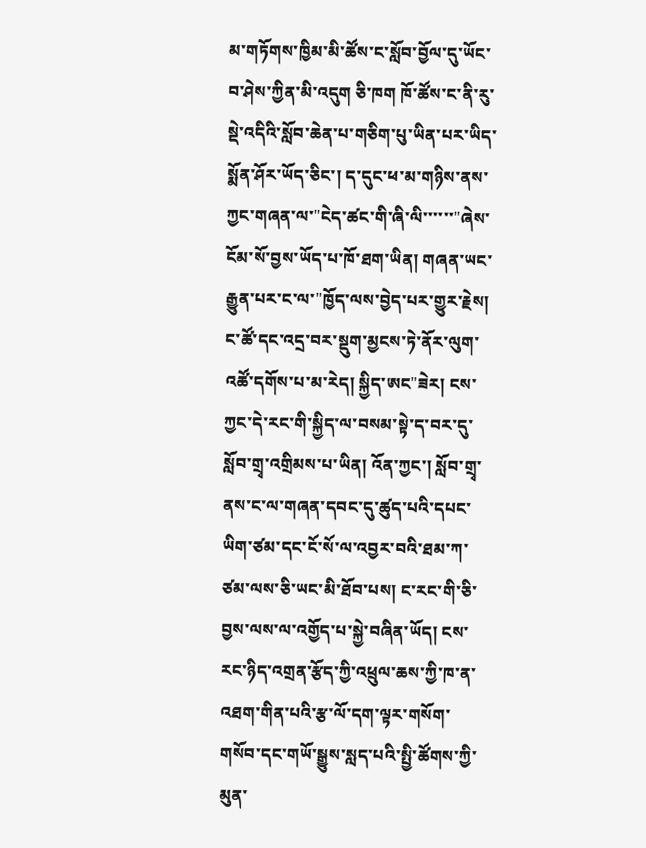མ་གཏོགས་ཁྱིམ་མི་ཚོས་ང་སློབ་བྱོལ་དུ་ཡོང་བ་ཤེས་ཀྱིན་མི་འདུག ཅི་ཁག ཁོ་ཚོས་ང་ནི་རུ་སྡེ་འདིའི་སློབ་ཆེན་པ་གཅིག་པུ་ཡིན་པར་ཡིད་སྨོན་ཤོར་ཡོད་ཅིང་། ད་དུང་ཕ་མ་གཉིས་ནས་ཀྱང་གཞན་ལ་"ངེད་ཚང་གི་ཞི་ལི་་་་་་"ཞེས་ངོམ་སོ་བྱས་ཡོད་པ་ཁོ་ཐག་ཡིན། གཞན་ཡང་རྒྱུན་པར་ང་ལ་"ཁྱོད་ལས་བྱེད་པར་གྱུར་རྗེས། ང་ཚོ་དང་འདྲ་བར་སྡུག་མྱངས་ཏེ་ནོར་ལུག་འཚོ་དགོས་པ་མ་རེད། སྐྱིད་ཨང"ཟེར། ངས་ཀྱང་དེ་རང་གི་སྐྱིད་ལ་བསམ་སྟེ་ད་བར་དུ་སློབ་གྲྭ་འགྲིམས་པ་ཡིན། འོན་ཀྱང་། སློབ་གྲྭ་ནས་ང་ལ་གཞན་དབང་དུ་ཚུད་པའི་དཔང་ཡིག་ཙམ་དང་ངོ་སོ་ལ་འབྱར་བའི་ཐམ་ཀ་ཙམ་ལས་ཅི་ཡང་མི་ཐོབ་པས། ང་རང་གི་ཅི་བྱས་ལས་ལ་འགྱོད་པ་སྐྱེ་བཞིན་ཡོད། ངས་རང་ཉིད་འགྲན་རྩོད་ཀྱི་འཕྲུལ་ཆས་ཀྱི་ཁ་ན་འཐག་གིན་པའི་རྩ་ལོ་དག་ལྟར་གསོག་གསོབ་དང་གཡོ་སྒྱུས་སླད་པའི་སྤྱི་ཚོགས་ཀྱི་མུན་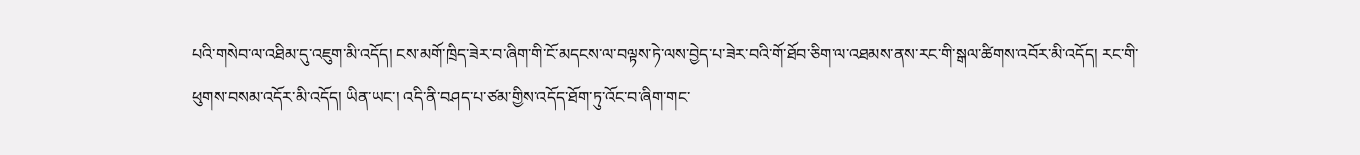པའི་གསེབ་ལ་འཐིམ་དུ་འཇུག་མི་འདོད། ངས་མགོ་ཁྲིད་ཟེར་བ་ཞིག་གི་ངོ་མདངས་ལ་བལྟས་ཏེ་ལས་བྱེད་པ་ཟེར་བའི་གོ་ཐོབ་ཅིག་ལ་འཐམས་ནས་རང་གི་སྒལ་ཚིགས་འབོར་མི་འདོད། རང་གི་ཕུགས་བསམ་འདོར་མི་འདོད། ཡིན་ཡང་། འདི་ནི་བཤད་པ་ཙམ་གྱིས་འདོད་ཐོག་ཏུ་འོང་བ་ཞིག་གང་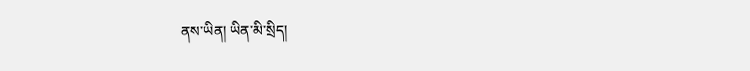ནས་ཡིན། ཡིན་མི་སྲིད།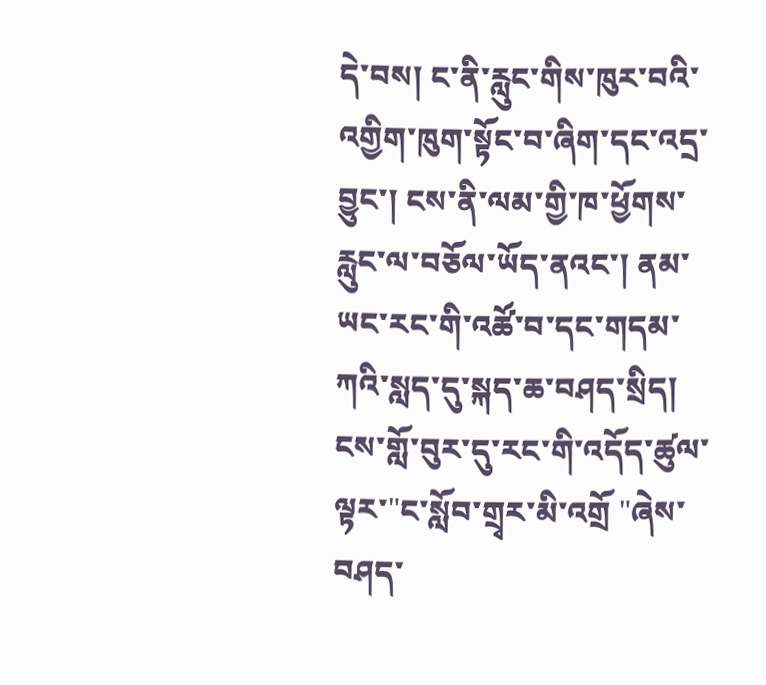དེ་བས། ང་ནི་རླུང་གིས་ཁུར་བའི་འགྱིག་ཁུག་སྟོང་བ་ཞིག་དང་འདྲ་བྱུང་། ངས་ནི་ལམ་གྱི་ཁ་ཕྱོགས་རླུང་ལ་བཅོལ་ཡོད་ནའང་། ནམ་ཡང་རང་གི་འཚོ་བ་དང་གདམ་ཀའི་སླད་དུ་སྐད་ཆ་བཤད་སྲིད། ངས་གློ་བུར་དུ་རང་གི་འདོད་ཚུལ་ལྟར་"ང་སློབ་གྲྭར་མི་འགྲོ "ཞེས་བཤད་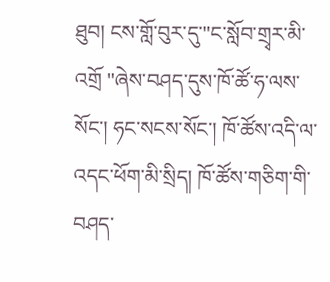ཐུབ། ངས་གློ་བུར་དུ་"ང་སློབ་གྲྭར་མི་འགྲོ "ཞེས་བཤད་དུས་ཁོ་ཚོ་ཧ་ལས་སོང་། ཧང་སངས་སོང་། ཁོ་ཚོས་འདི་ལ་འདང་ཕོག་མི་སྲིད། ཁོ་ཚོས་གཅིག་གི་བཤད་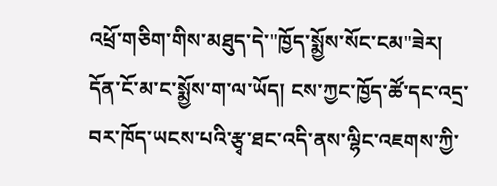འཕྲོ་གཅིག་གིས་མཐུད་དེ་"ཁྱོད་སྨྱོས་སོང་ངམ"ཟེར། དོན་ངོ་མ་ང་སྨྱོས་ག་ལ་ཡོད། ངས་ཀྱང་ཁྱོད་ཚོ་དང་འདྲ་བར་ཁོད་ཡངས་པའི་རྩྭ་ཐང་འདི་ནས་ལྷིང་འཇགས་ཀྱི་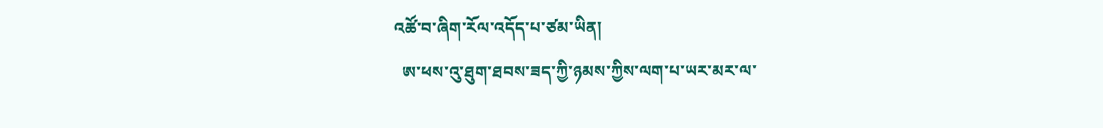འཚོ་བ་ཞིག་རོལ་འདོད་པ་ཙམ་ཡིན།
  ཨ་ཕས་འུ་ཐུག་ཐབས་ཟད་ཀྱི་ཉམས་ཀྱིས་ལག་པ་ཡར་མར་ལ་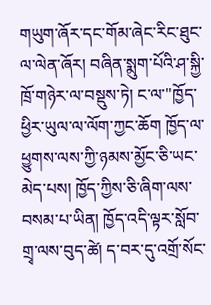གཡུག་ཞོར་དང་གོམ་ཞེང་རིང་ཐུང་ལ་ལེན་ཞོར། བཞིན་སྨུག་པོའི་ཤ་སྐྱི་ཁྲོ་གཉེར་ལ་བསྡུས་ཏེ། ང་ལ་"ཁྱོད་ཕྱིར་ཡུལ་ལ་ལོག་ཀྱང་ཆོག ཁྱོད་ལ་ཕྱུགས་ལས་ཀྱི་ཉམས་མྱོང་ཅི་ཡང་མེད་པས། ཁྱོད་ཀྱིས་ཅི་ཞིག་ལས་བསམ་པ་ཡིན། ཁྱོད་འདི་ལྟར་སློབ་གྲྭ་ལས་བུད་ཚེ། ད་བར་དུ་འགྲོ་སོང་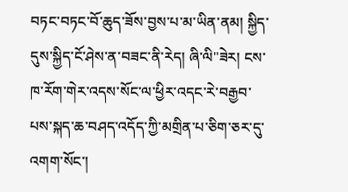བཏང་བཏང་བོ་ཆུད་ཟོས་བྱས་པ་མ་ཡིན་ནམ། སྐྱིད་དུས་སྐྱིད་ངོ་ཤེས་ན་བཟང་ནི་རེད། ཞི་ལི"ཟེར། ངས་ཁ་རོག་གེར་འདས་སོང་ལ་ཕྱིར་འདང་རེ་བརྒྱབ་པས་སྐད་ཆ་བཤད་འདོད་ཀྱི་མགྲིན་པ་ཅིག་ཅར་དུ་འགག་སོང་།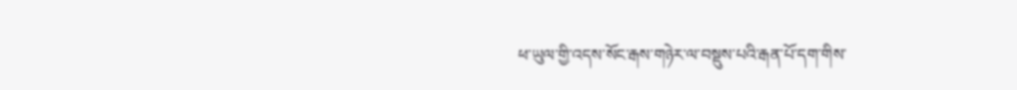ཕ་ཡུལ་གྱི་འདས་སོང་རྒས་གཉེར་ལ་བསྡུས་པའི་རྒན་པོ་དག་གིས་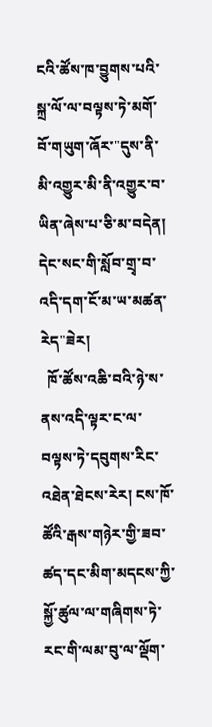ངའི་ཚོས་ཁ་བྱུགས་པའི་སྐྲ་ལོ་ལ་བལྟས་ཏེ་མགོ་བོ་གཡུག་ཞོར་"དུས་ནི་མི་འགྱུར་མི་ནི་འགྱུར་བ་ཡིན་ཞེས་པ་ཅི་མ་བདེན། དེང་སང་གི་སློབ་གྲྭ་བ་འདི་དག་ངོ་མ་ཡ་མཚན་རེད"ཟེར།
  ཁོ་ཚོས་འཆི་བའི་ཉེ་ས་ནས་འདི་ལྟར་ང་ལ་བལྟས་ཏེ་དབུགས་རིང་འཐེན་ཐེངས་རེར། ངས་ཁོ་ཚོའི་རྒས་གཉེར་གྱི་ཟབ་ཚད་དང་མིག་མདངས་ཀྱི་སྐྱོ་ཚུལ་ལ་གཞིགས་ཏེ་རང་གི་ལམ་བུ་ལ་ལྡོག་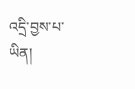འདྲི་བྱས་པ་ཡིན།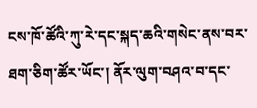ངས་ཁོ་ཚོའི་ཀུ་རེ་དང་སྐད་ཆའི་གསེང་ནས་བར་ཐག་ཅིག་ཚོར་ཡོང་། ནོར་ལུག་བཤའ་བ་དང་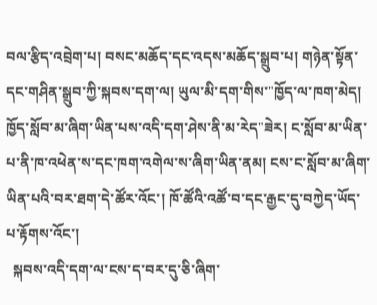བལ་རྩིད་འབྲེག་པ། བསང་མཆོད་དང་འདས་མཆོད་སྒྲུབ་པ། གཉེན་སྟོན་དང་གཤིན་སྒྲུབ་ཀྱི་སྐབས་དག་ལ། ཡུལ་མི་དག་གིས་"ཁྱོད་ལ་ཁག་མེད། ཁྱོད་སློབ་མ་ཞིག་ཡིན་པས་འདི་དག་ཤེས་ནི་མ་རེད"ཟེར། ང་སློབ་མ་ཡིན་པ་ནི་ཁ་འཕེན་ས་དང་ཁག་འགེལ་ས་ཞིག་ཡིན་ནམ། ངས་ང་སློབ་མ་ཞིག་ཡིན་པའི་བར་ཐག་དེ་ཚོར་འོང་། ཁོ་ཚོའི་འཚོ་བ་དང་རྒྱང་དུ་བཀྱེད་ཡོད་པ་རྟོགས་འོང་།
  སྐབས་འདི་དག་ལ་ངས་ད་བར་དུ་ཅི་ཞིག་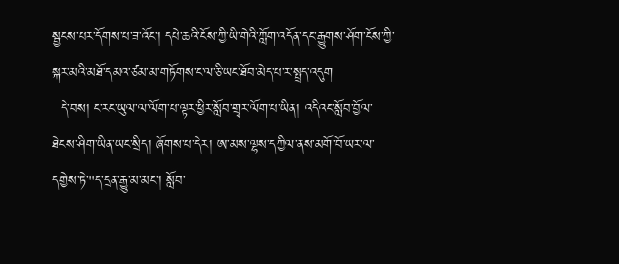སྦྱངས་པར་དོགས་པ་ཟ་འོང་། དཔེ་ཆའི་ངོས་ཀྱི་ཡི་གེའི་ཀློག་འདོན་དང་རྒྱུགས་ཤོག་ངོས་ཀྱི་སྐར་མའི་མཐོ་དམའ་ཙམ་མ་གཏོགས་ང་ལ་ཅི་ཡང་ཐོབ་མེད་པ་ར་སྤྲད་འདུག
  དེ་བས། ང་རང་ཡུལ་ལ་ལོག་པ་ལྟར་ཕྱིར་སློབ་གྲྭར་ལོག་པ་ཡིན། འདིའང་སློབ་བྱོལ་ཐེངས་ཤིག་ཡིན་ཡང་སྲིད། ཞོགས་པ་དེར། ཨ་མས་ལྷས་དཀྱིལ་ནས་མགོ་བོ་ཡར་ལ་དགྱེས་ཏེ་"ད་དྲན་རྒྱུ་མ་མང་། སློབ་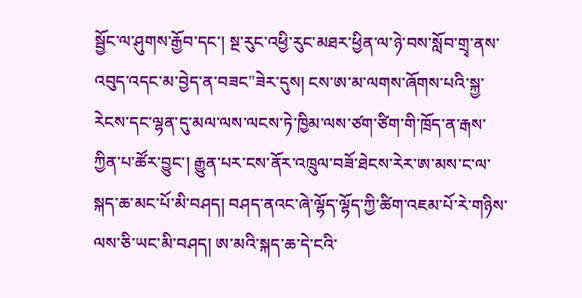སྦྱོང་ལ་ཤུགས་རྒྱོབ་དང་། སྔ་རུང་འཕྱི་རུང་མཐར་ཕྱིན་ལ་ཉེ་བས་སློབ་གྲྭ་ནས་འབུད་འདང་མ་བྱེད་ན་བཟང"ཟེར་དུས། ངས་ཨ་མ་ལགས་ཞོགས་པའི་སྐྱ་རེངས་དང་ལྷན་དུ་མལ་ལས་ལངས་ཏེ་ཁྱིམ་ལས་ཙག་ཙིག་གི་ཁྲོད་ན་རྒས་ཀྱིན་པ་ཚོར་བྱུང་། རྒྱུན་པར་ངས་ནོར་འཁྲུལ་བཟོ་ཐེངས་རེར་ཨ་མས་ང་ལ་སྐད་ཆ་མང་པོ་མི་བཤད། བཤད་ནའང་ཞེ་ལྷོད་ལྷོད་ཀྱི་ཚིག་འཇམ་པོ་རེ་གཉིས་ལས་ཅི་ཡང་མི་བཤད། ཨ་མའི་སྐད་ཆ་དེ་ངའི་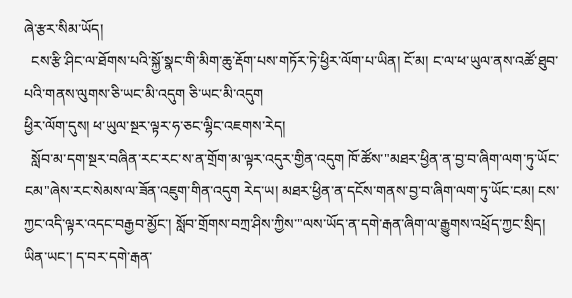ཞེ་རྩར་སིམ་ཡོད།
  ངས་རྩི་ཤིང་ལ་ཐོགས་པའི་སྐྱོ་སྣང་གི་མིག་ཆུ་རྡོག་པས་གཏོར་ཏེ་ཕྱིར་ལོག་པ་ཡིན། ངོ་མ། ང་ལ་ཕ་ཡུལ་ནས་འཚོ་ཐུབ་པའི་གནས་ལུགས་ཅི་ཡང་མི་འདུག ཅི་ཡང་མི་འདུག
ཕྱིར་ལོག་དུས། ཕ་ཡུལ་སྔར་ལྟར་ཧ་ཅང་ལྷིང་འཇགས་རེད།
  སློབ་མ་དག་སྔར་བཞིན་རང་རང་ས་ན་གྲོག་མ་ལྟར་འདུར་གྱིན་འདུག ཁོ་ཚོས་"མཐར་ཕྱིན་ན་བྱ་བ་ཞིག་ལག་ཏུ་ཡོང་ངམ"ཞེས་རང་སེམས་ལ་ཟོན་འཇུག་གིན་འདུག རེད་ཡ། མཐར་ཕྱིན་ན་དངོས་གནས་བྱ་བ་ཞིག་ལག་ཏུ་ཡོང་ངམ། ངས་ཀྱང་འདི་ལྟར་འདང་བརྒྱབ་མྱོང་། སློབ་གྲོགས་བཀྲ་ཤིས་ཀྱིས་"ལས་ཡོད་ན་དགེ་རྒན་ཞིག་ལ་རྒྱུགས་འཕྲོད་ཀྱང་སྲིད། ཡིན་ཡང་། ད་བར་དགེ་རྒན་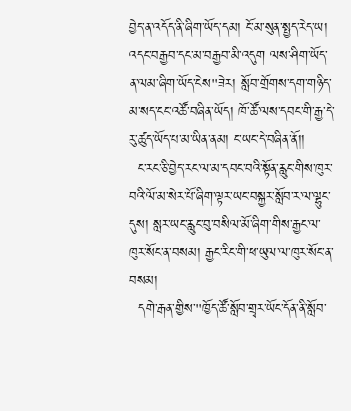བྱེད་ན་འདོད་ནི་ཞིག་ཡོད་དམ། ངོ་མ་སུན་སྤྱད་རེད་ཡ། འདང་བརྒྱབ་དང་མ་བརྒྱབ་མི་འདུག ལས་ཤིག་ཡོད་ན་ལམ་ཞིག་ཡོད་ངེས"ཟེར། སློབ་གྲོགས་དག་གཉིད་མ་སད་ངང་འཚོ་བཞིན་ཡོད། ཁོ་ཚོ་ལས་དབང་གི་རྒྱ་དེ་རུ་ཚུད་ཡོད་པ་མ་ཡིན་ནམ། ང་ཡང་དེ་བཞིན་ནོ།།
  ང་རང་ཅི་བྱེད་རང་ལ་མ་དབང་བའི་སྟོན་རླུང་གིས་ཁུར་བའི་ལོ་མ་སེར་པོ་ཞིག་ལྟར་ཡང་བསྐྱར་སློབ་ར་ལ་ལྷུང་དུས། སླར་ཡང་རླུང་བུ་བསིལ་མོ་ཞིག་གིས་རྒྱང་ལ་ཁུར་སོང་ན་བསམ། རྒྱང་རིང་གི་ཕ་ཡུལ་ལ་ཁུར་སོང་ན་བསམ།
  དགེ་རྒན་གྱིས་"ཁྱོད་ཚོ་སློབ་གྲྭར་ཡོང་དོན་ནི་སློབ་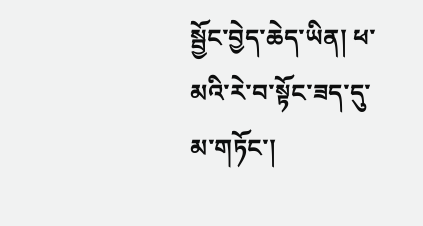སྦྱོང་བྱེད་ཆེད་ཡིན། ཕ་མའི་རེ་བ་སྟོང་ཟད་དུ་མ་གཏོང་།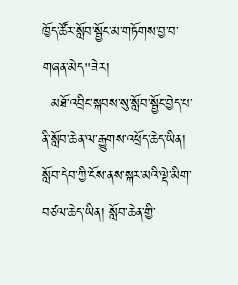ཁྱོད་ཚོར་སློབ་སྦྱོང་མ་གཏོགས་བྱ་བ་གཞན་མེད"ཟེར།
  མཐོ་འབྲིང་སྐབས་སུ་སློབ་སྦྱོང་བྱེད་པ་ནི་སློབ་ཆེན་ལ་རྒྱུགས་འཕྲོད་ཆེད་ཡིན། སློབ་དེབ་ཀྱི་ངོས་ནས་སྐར་མའི་ལྡེ་མིག་བཙལ་ཆེད་ཡིན། སློབ་ཆེན་གྱི་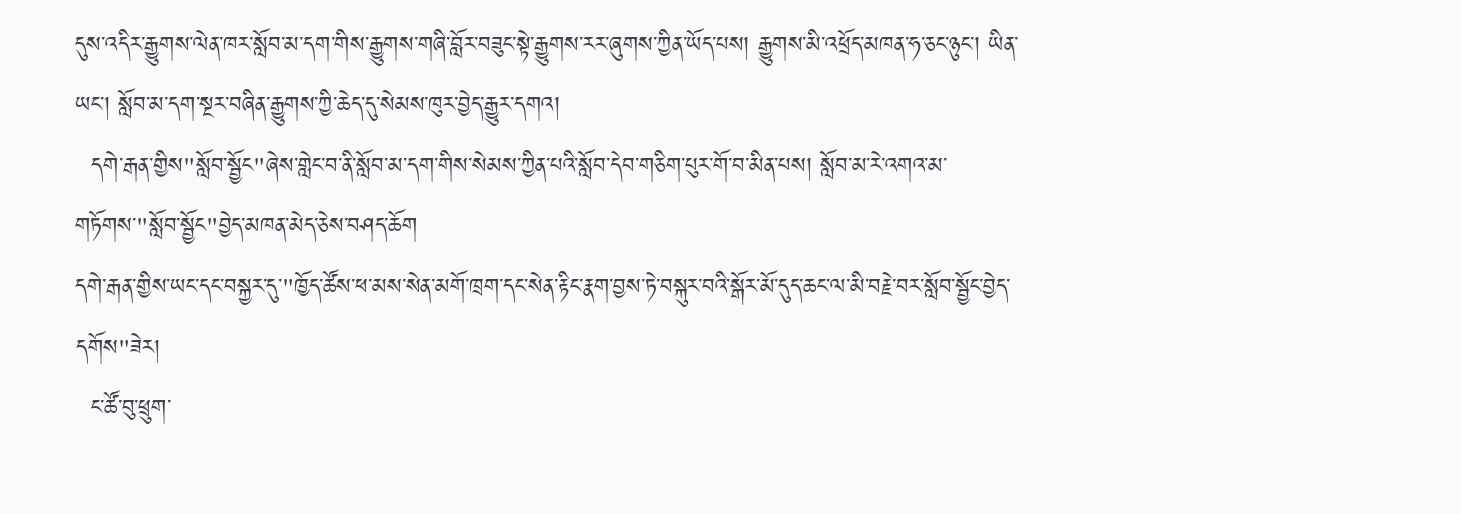དུས་འདིར་རྒྱུགས་ལེན་ཁར་སློབ་མ་དག་གིས་རྒྱུགས་གཞི་བློར་བཟུང་སྟེ་རྒྱུགས་རར་ཞུགས་ཀྱིན་ཡོད་པས། རྒྱུགས་མི་འཕྲོད་མཁན་ཧ་ཅང་ཉུང་། ཡིན་ཡང་། སློབ་མ་དག་སྔར་བཞིན་རྒྱུགས་ཀྱི་ཆེད་དུ་སེམས་ཁུར་བྱེད་རྒྱུར་དགའ།
  དགེ་རྒན་གྱིས"སློབ་སྦྱོང"ཞེས་གླེང་བ་ནི་སློབ་མ་དག་གིས་སེམས་ཀྱིན་པའི་སློབ་དེབ་གཅིག་པུར་གོ་བ་མིན་པས། སློབ་མ་རེ་འགའ་མ་གཏོགས་"སློབ་སྦྱོང"བྱེད་མཁན་མེད་ཅེས་བཤད་ཆོག
དགེ་རྒན་གྱིས་ཡང་དང་བསྐྱར་དུ་"ཁྱོད་ཚོས་ཕ་མས་སེན་མགོ་ཁྲག་དང་སེན་རྟིང་རྣག་བྱས་ཏེ་བསྐུར་བའི་སྒོར་མོ་དུད་ཆང་ལ་མི་བརྗེ་བར་སློབ་སྦྱོང་བྱེད་དགོས"ཟེར།
  ང་ཚོ་བུ་ཕྲུག་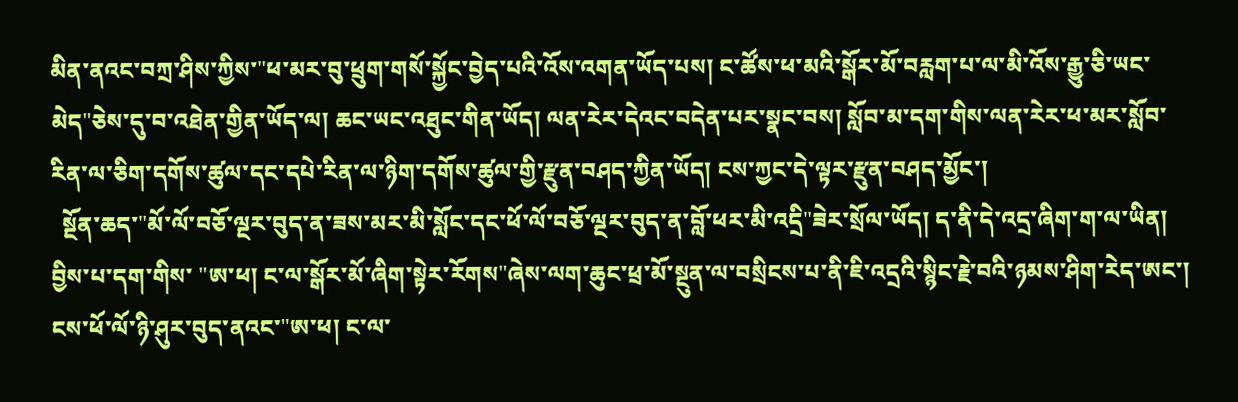མིན་ནའང་བཀྲ་ཤིས་ཀྱིས་"ཕ་མར་བུ་ཕྲུག་གསོ་སྐྱོང་བྱེད་པའི་འོས་འགན་ཡོད་པས། ང་ཚོས་ཕ་མའི་སྒོར་མོ་བརླག་པ་ལ་མི་འོས་རྒྱུ་ཅི་ཡང་མེད"ཅེས་དུ་བ་འཐེན་གྱིན་ཡོད་ལ། ཆང་ཡང་འཐུང་གིན་ཡོད། ལན་རེར་དེའང་བདེན་པར་སྣང་བས། སློབ་མ་དག་གིས་ལན་རེར་ཕ་མར་སློབ་རིན་ལ་ཅིག་དགོས་ཚུལ་དང་དཔེ་རིན་ལ་ཉིག་དགོས་ཚུལ་གྱི་རྫུན་བཤད་ཀྱིན་ཡོད། ངས་ཀྱང་དེ་ལྟར་རྫུན་བཤད་མྱོང་།
  སྔོན་ཆད་"མོ་ལོ་བཅོ་ལྔར་བུད་ན་ཟས་མར་མི་སློང་དང་ཕོ་ལོ་བཅོ་ལྔར་བུད་ན་བློ་ཕར་མི་འདྲི"ཟེར་སྲོལ་ཡོད། ད་ནི་དེ་འདྲ་ཞིག་ག་ལ་ཡིན། བྱིས་པ་དག་གིས་ "ཨ་ཕ། ང་ལ་སྒོར་མོ་ཞིག་སྟེར་རོགས"ཞེས་ལག་ཆུང་ཕྲ་མོ་སྔུན་ལ་བསྲིངས་པ་ནི་ཇི་འདྲའི་སྙིང་རྗེ་བའི་ཉམས་ཤིག་རེད་ཨང་། ངས་ཕོ་ལོ་ཉི་ཤུར་བུད་ནའང་"ཨ་ཕ། ང་ལ་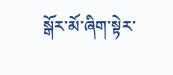སྒོར་མོ་ཞིག་སྟེར་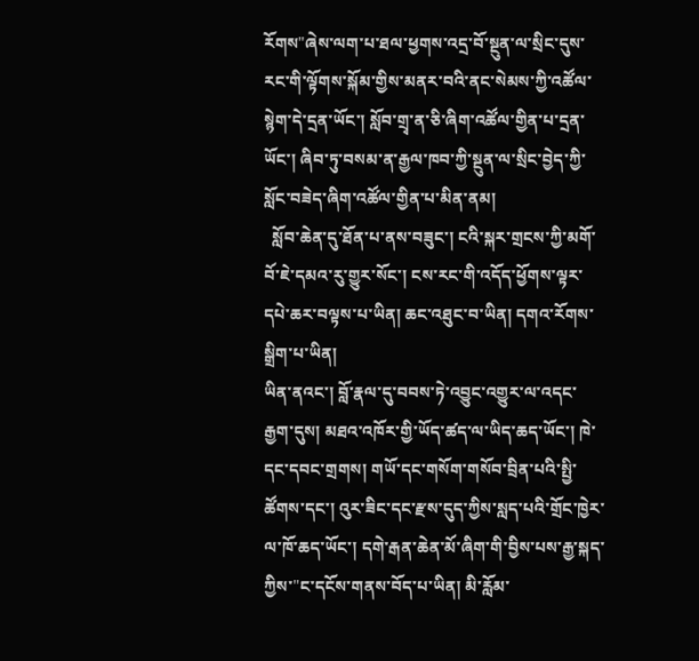རོགས"ཞེས་ལག་པ་ཐལ་ཕྱགས་འདྲ་བོ་སྔུན་ལ་སྲིང་དུས་རང་གི་ལྟོགས་སྐོམ་གྱིས་མནར་བའི་ནང་སེམས་ཀྱི་འཚོལ་སྙེག་དེ་དྲན་ཡོང་། སློབ་གྲྭ་ན་ཅི་ཞིག་འཚོལ་གྱིན་པ་དྲན་ཡོང་། ཞིབ་ཏུ་བསམ་ན་རྒྱལ་ཁབ་ཀྱི་སྔུན་ལ་སྲིང་བྱེད་ཀྱི་སློང་བཟེད་ཞིག་འཚོལ་གྱིན་པ་མིན་ནམ།
  སློབ་ཆེན་དུ་ཐོན་པ་ནས་བཟུང་། ངའི་སྐར་གྲངས་ཀྱི་མགོ་བོ་ཇེ་དམའ་རུ་གྱུར་སོང་། ངས་རང་གི་འདོད་ཕྱོགས་ལྟར་དཔེ་ཆར་བལྟས་པ་ཡིན། ཆང་འཐུང་བ་ཡིན། དགའ་རོགས་སྒྲིག་པ་ཡིན།
ཡིན་ནའང་། བློ་རྣལ་དུ་བབས་ཏེ་འབྱུང་འགྱུར་ལ་འདང་རྒྱག་དུས། མཐའ་འཁོར་གྱི་ཡོད་ཚད་ལ་ཡིད་ཆད་ཡོང་། ཁེ་དང་དབང་གྲགས། གཡོ་དང་གསོག་གསོབ་བྲིན་པའི་སྤྱི་ཚོགས་དང་། འུར་ཟིང་དང་རྫས་དུད་ཀྱིས་སླད་པའི་གྲོང་ཁྱེར་ལ་ཁོ་ཆད་ཡོང་། དགེ་རྒན་ཆེན་མོ་ཞིག་གི་བྱིས་པས་རྒྱ་སྐད་ཀྱིས་"ང་དངོས་གནས་བོད་པ་ཡིན། མི་རློམ་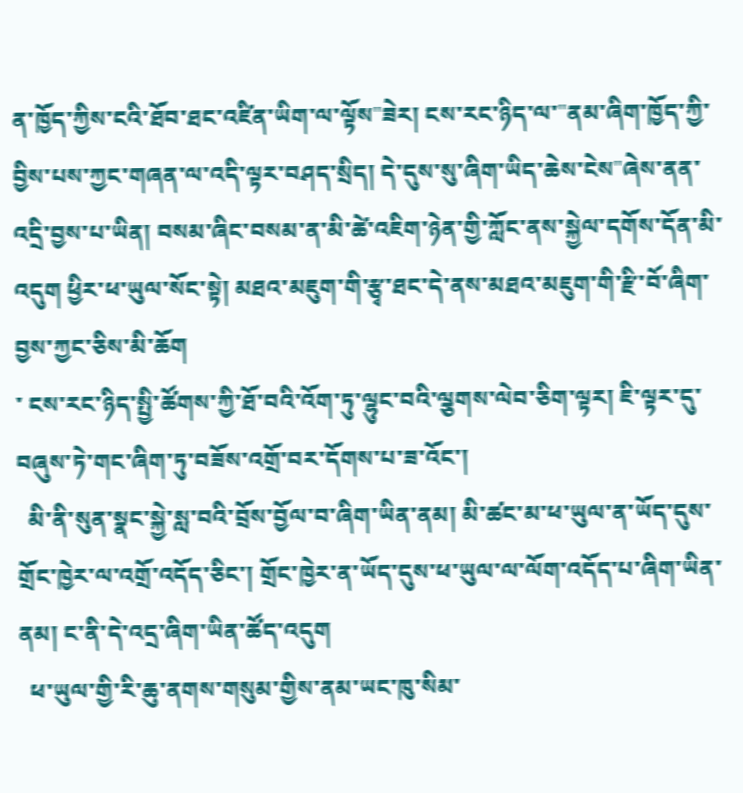ན་ཁྱོད་ཀྱིས་ངའི་ཐོབ་ཐང་འཛིན་ཡིག་ལ་ལྟོས"ཟེར། ངས་རང་ཉིད་ལ་"ནམ་ཞིག་ཁྱོད་ཀྱི་བྱིས་པས་ཀྱང་གཞན་ལ་འདི་ལྟར་བཤད་སྲིད། དེ་དུས་སུ་ཞིག་ཡིད་ཆེས་ངེས"ཞེས་ནན་འདྲི་བྱས་པ་ཡིན། བསམ་ཞིང་བསམ་ན་མི་ཚེ་འཇིག་ཉེན་གྱི་ཀློང་ནས་སྐྱེལ་དགོས་དོན་མི་འདུག ཕྱིར་ཕ་ཡུལ་སོང་སྟེ། མཐའ་མཇུག་གི་རྩྭ་ཐང་དེ་ནས་མཐའ་མཇུག་གི་རྫི་བོ་ཞིག་བྱས་ཀྱང་ཅིས་མི་ཆོག
་ ངས་རང་ཉིད་སྤྱི་ཚོགས་ཀྱི་ཐོ་བའི་འོག་ཏུ་ལྷུང་བའི་ལྕགས་ལེབ་ཅིག་ལྟར། ཇི་ལྟར་དུ་བཞུས་ཏེ་གང་ཞིག་ཏུ་བཟོས་འགྲོ་བར་དོགས་པ་ཟ་འོང་།
  མི་ནི་སུན་སྣང་སྐྱེ་སླ་བའི་བྲོས་བྱོལ་བ་ཞིག་ཡིན་ནམ། མི་ཚང་མ་ཕ་ཡུལ་ན་ཡོད་དུས་གྲོང་ཁྱེར་ལ་འགྲོ་འདོད་ཅིང་། གྲོང་ཁྱེར་ན་ཡོད་དུས་ཕ་ཡུལ་ལ་ལོག་འདོད་པ་ཞིག་ཡིན་ནམ། ང་ནི་དེ་འདྲ་ཞིག་ཡིན་ཚོད་འདུག
  ཕ་ཡུལ་གྱི་རི་ཆུ་ནགས་གསུམ་གྱིས་ནམ་ཡང་ཁུ་སིམ་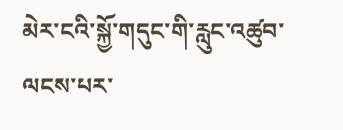མེར་ངའི་སྐྱོ་གདུང་གི་རླུང་འཚུབ་ལངས་པར་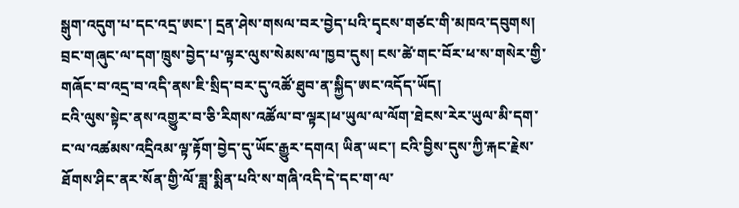སྒུག་འདུག་པ་དང་འདྲ་ཨང་། དྲན་ཤེས་གསལ་བར་བྱེད་པའི་དྭངས་གཙང་གི་མཁའ་དབུགས། བྲང་གཞུང་ལ་དག་ཁྲུས་བྱེད་པ་ལྟར་ལུས་སེམས་ལ་ཁྱབ་དུས། ངས་ཚེ་གང་བོར་ཕ་ས་གསེར་གྱི་གཞོང་བ་འདྲ་བ་འདི་ནས་ཇི་སྲིད་བར་དུ་འཚོ་ཐུབ་ན་སྐྱིད་ཨང་འདོད་ཡོད།
ངའི་ལུས་སྟེང་ནས་འགྱུར་བ་ཅི་རིགས་འཚོལ་བ་ལྟར།ཕ་ཡུལ་ལ་ལོག་ཐེངས་རེར་ཡུལ་མི་དག་ང་ལ་འཚམས་འདྲིའམ་ལྟ་རྟོག་བྱེད་དུ་ཡོང་རྒྱུར་དགའ། ཡིན་ཡང་། ངའི་བྱིས་དུས་ཀྱི་རྐང་རྗེས་ཐོགས་ཤིང་ནར་སོན་གྱི་ལོ་ཟླ་སྨིན་པའི་ས་གཞི་འདི་དེ་དང་ག་ལ་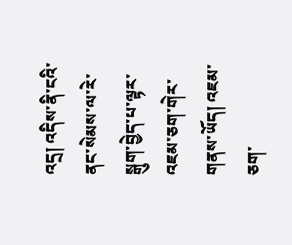འདྲ། འདིས་ནི་ངའི་ནང་སེམས་ལ་རེ་སྒུག་བྱེད་པ་ལྟར་འཇམ་ཅག་གེར་གནས་ཡོད། འཇམ་ཅག་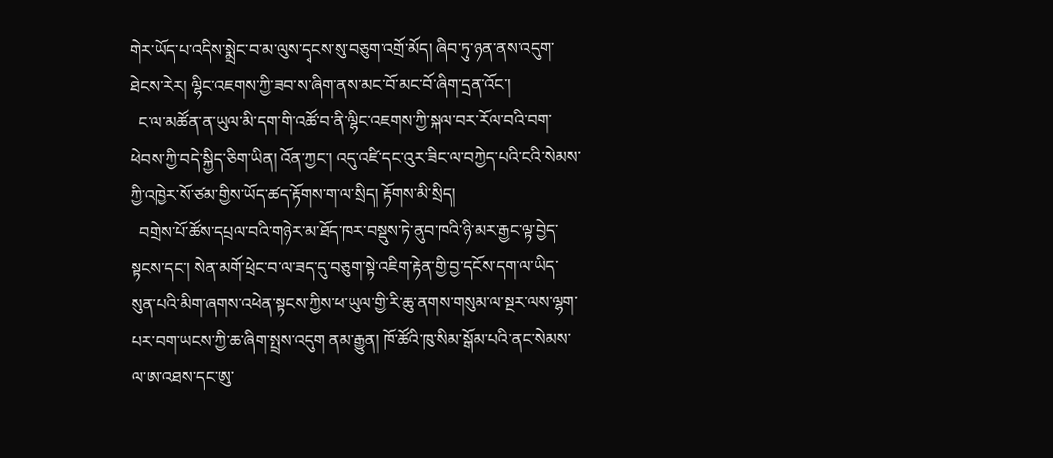གེར་ཡོད་པ་འདིས་སྨྲེང་བ་མ་ལུས་དྭངས་སུ་བཅུག་འགྲོ་མོད། ཞིབ་ཏུ་ཉན་ནས་འདུག་ཐེངས་རེར། ལྷིང་འཇགས་ཀྱི་ཟབ་ས་ཞིག་ནས་མང་བོ་མང་བོ་ཞིག་དྲན་འོང་།
  ང་ལ་མཚོན་ན་ཡུལ་མི་དག་གི་འཚོ་བ་ནི་ལྷིང་འཇགས་ཀྱི་སྐལ་བར་རོལ་བའི་བག་ཕེབས་ཀྱི་བདེ་སྐྱིད་ཅིག་ཡིན། འོན་ཀྱང་། འདུ་འཛི་དང་འུར་ཟིང་ལ་བཀྱེད་པའི་ངའི་སེམས་ཀྱི་འཁྱེར་སོ་ཙམ་གྱིས་ཡོད་ཚད་རྟོགས་ག་ལ་སྲིད། རྟོགས་མི་སྲིད།
  བགྲེས་པོ་ཚོས་དཔྲལ་བའི་གཉེར་མ་ཐོད་ཁར་བསྡུས་ཏེ་ནུབ་ཁའི་ཉི་མར་རྒྱང་ལྟ་བྱེད་སྟངས་དང་། སེན་མགོ་ཕྲེང་བ་ལ་ཟད་དུ་བཅུག་སྟེ་འཇིག་རྟེན་གྱི་བྱ་དངོས་དག་ལ་ཡིད་སུན་པའི་མིག་ཞགས་འཕེན་སྟངས་ཀྱིས་ཕ་ཡུལ་གྱི་རི་ཆུ་ནགས་གསུམ་ལ་སྔར་ལས་ལྷག་པར་བག་ཡངས་ཀྱི་ཆ་ཞིག་སྤྲས་འདུག ནམ་རྒྱུན། ཁོ་ཚོའི་ཁུ་སིམ་སྒོམ་པའི་ནང་སེམས་ལ་ཨ་འཐས་དང་ཨུ་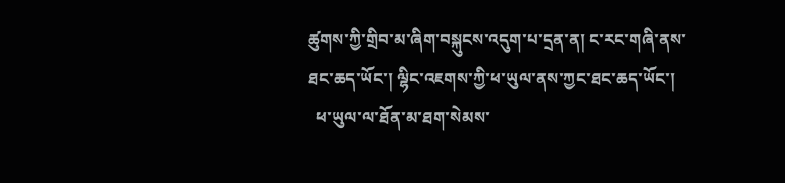ཚུགས་ཀྱི་གྲིབ་མ་ཞིག་བསྐུངས་འདུག་པ་དྲན་ན། ང་རང་གཞི་ནས་ཐང་ཆད་ཡོང་། ལྷིང་འཇགས་ཀྱི་ཕ་ཡུལ་ནས་ཀྱང་ཐང་ཆད་ཡོང་།
  ཕ་ཡུལ་ལ་ཐོན་མ་ཐག་སེམས་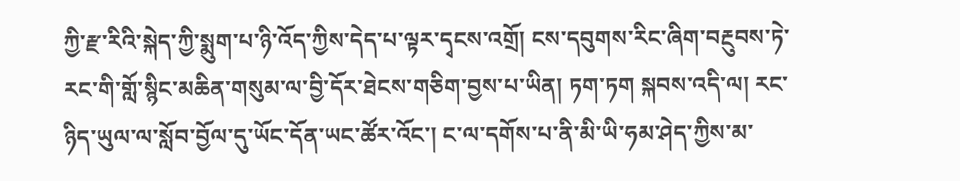ཀྱི་རྫ་རིའི་སྐེད་ཀྱི་སྨུག་པ་ཉི་འོད་ཀྱིས་དེད་པ་ལྟར་དྭངས་འགྲོ། ངས་དབུགས་རིང་ཞིག་བརྔུབས་ཏེ་རང་གི་གློ་སྙིང་མཆིན་གསུམ་ལ་བྱི་དོར་ཐེངས་གཅིག་བྱས་པ་ཡིན། ཏག་ཏག སྐབས་འདི་ལ། རང་ཉིད་ཡུལ་ལ་སློབ་བྱོལ་དུ་ཡོང་དོན་ཡང་ཚོར་འོང་། ང་ལ་དགོས་པ་ནི་མི་ཡི་ཧམ་ཤེད་ཀྱིས་མ་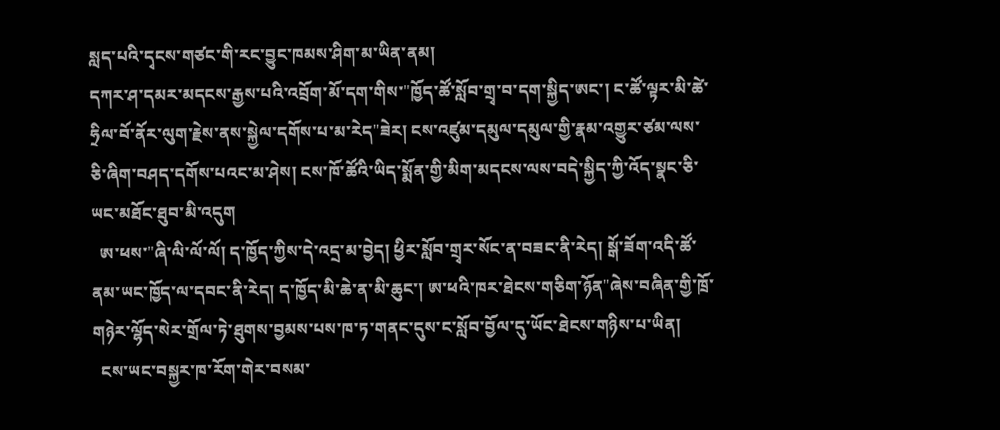སླད་པའི་དྭངས་གཙང་གི་རང་བྱུང་ཁམས་ཤིག་མ་ཡིན་ནམ།
དཀར་ཤ་དམར་མདངས་རྒྱས་པའི་འབྲོག་མོ་དག་གིས་"ཁྱོད་ཚོ་སློབ་གྲྭ་བ་དག་སྐྱིད་ཨང་། ང་ཚོ་ལྟར་མི་ཚེ་ཧྲིལ་བོ་ནོར་ལུག་རྗེས་ནས་སྐྱེལ་དགོས་པ་མ་རེད"ཟེར། ངས་འཛུམ་དམུལ་དམུལ་གྱི་རྣམ་འགྱུར་ཙམ་ལས་ཅི་ཞིག་བཤད་དགོས་པའང་མ་ཤེས། ངས་ཁོ་ཚོའི་ཡིད་སྨོན་གྱི་མིག་མདངས་ལས་བདེ་སྐྱིད་ཀྱི་འོད་སྣང་ཅི་ཡང་མཐོང་ཐུབ་མི་འདུག
  ཨ་ཕས་"ཞི་ལི་ལོ་ལོ། ད་ཁྱོད་ཀྱིས་དེ་འདྲ་མ་བྱེད། ཕྱིར་སློབ་གྲྭར་སོང་ན་བཟང་ནི་རེད། སྒོ་ཟོག་འདི་ཚོ་ནམ་ཡང་ཁྱོད་ལ་དབང་ནི་རེད། ད་ཁྱོད་མི་ཆེ་ན་མི་ཆུང་། ཨ་ཕའི་ཁར་ཐེངས་གཅིག་ཉོན"ཞེས་བཞིན་གྱི་ཁྲོ་གཉེར་ལྷོད་སེར་གྲོལ་ཏེ་ཐུགས་བྱམས་པས་ཁ་ཏ་གནང་དུས་ང་སློབ་བྱོལ་དུ་ཡོང་ཐེངས་གཉིས་པ་ཡིན།
  ངས་ཡང་བསྐྱར་ཁ་རོག་གེར་བསམ་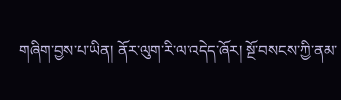གཞིག་བྱས་པ་ཡིན། ནོར་ལུག་རི་ལ་འདེད་ཞོར། སྔོ་བསངས་ཀྱི་ནམ་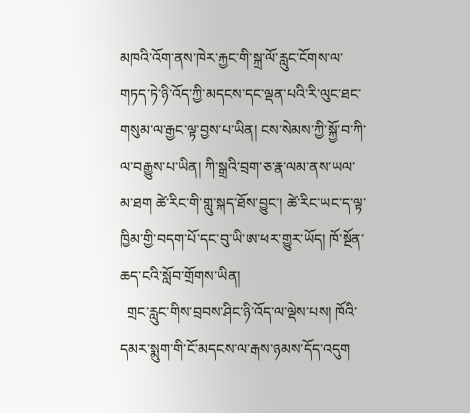མཁའི་འོག་ནས་ཁེར་རྐྱང་གི་སྐྲ་ལོ་རླུང་ངོགས་ལ་གཏད་ཏེ་ཉི་འོད་ཀྱི་མདངས་དང་ལྡན་པའི་རི་ལུང་ཐང་གསུམ་ལ་རྒྱང་ལྟ་བྱས་པ་ཡིན། ངས་སེམས་ཀྱི་སྐྱོ་བ་ཀི་ལ་བརྒྱུས་པ་ཡིན། ཀི་སྒྲའི་བྲག་ཅ་རྣ་ལམ་ནས་ཡལ་མ་ཐག ཚེ་རིང་གི་གླུ་སྐད་ཐོས་བྱུང་། ཚེ་རིང་ཡང་ད་ལྟ་ཁྱིམ་གྱི་བདག་པོ་དང་བུ་ཡི་ཨ་ཕར་གྱུར་ཡོད། ཁོ་སྔོན་ཆད་ངའི་སློབ་གྲོགས་ཡིན།
  གྲང་རླུང་གིས་བྲབས་ཤིང་ཉི་འོད་ལ་ལྡེས་པས། ཁོའི་དམར་སྨུག་གི་ངོ་མདངས་ལ་རྒས་ཉམས་དོད་འདུག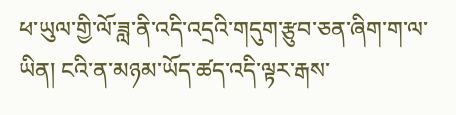ཕ་ཡུལ་གྱི་ལོ་ཟླ་ནི་འདི་འདྲའི་གདུག་རྩུབ་ཅན་ཞིག་ག་ལ་ཡིན། ངའི་ན་མཉམ་ཡོད་ཚད་འདི་ལྟར་རྒས་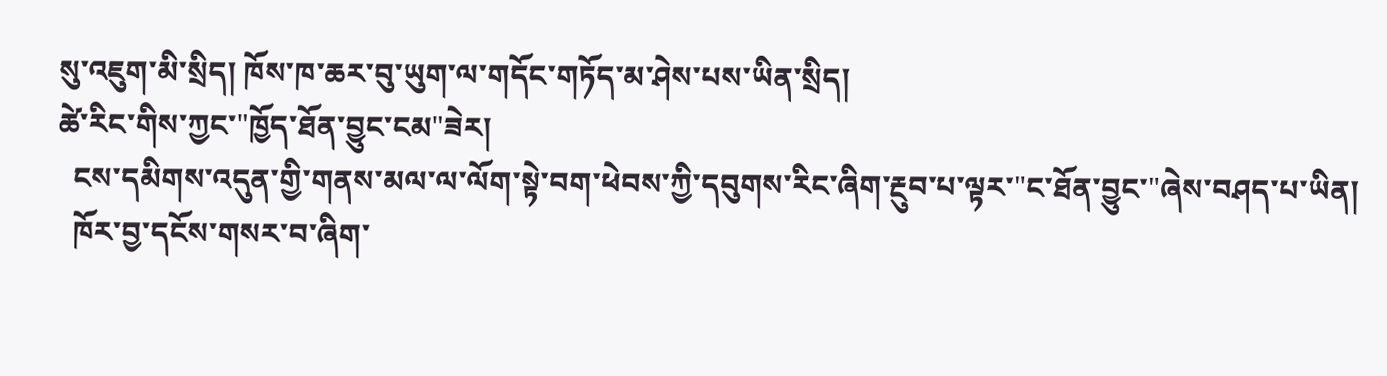སུ་འཇུག་མི་སྲིད། ཁོས་ཁ་ཆར་བུ་ཡུག་ལ་གདོང་གཏོད་མ་ཤེས་པས་ཡིན་སྲིད།
ཚེ་རིང་གིས་ཀྱང་"ཁྱོད་ཐོན་བྱུང་ངམ"ཟེར།
  ངས་དམིགས་འདུན་གྱི་གནས་མལ་ལ་ལོག་སྟེ་བག་ཕེབས་ཀྱི་དབུགས་རིང་ཞིག་རྔུབ་པ་ལྟར་"ང་ཐོན་བྱུང་"ཞེས་བཤད་པ་ཡིན།
  ཁོར་བྱ་དངོས་གསར་བ་ཞིག་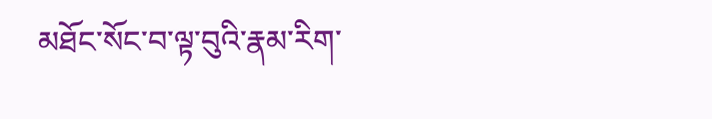མཐོང་སོང་བ་ལྟ་བུའི་རྣམ་རིག་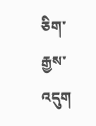ཅིག་རྒྱས་འདུག